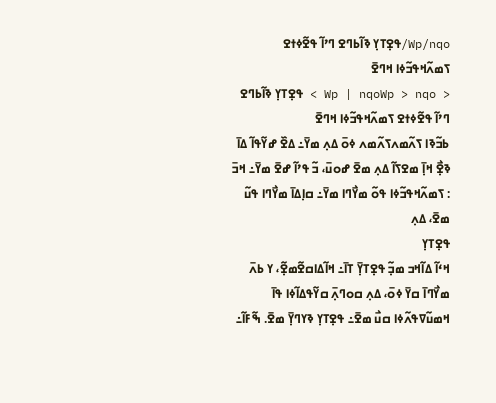Wp/nqo/ߟߐ߲ߠߌ߲ ߢߊ߬ߕߣߐ ߣߴߊ߬ ߟߐ߬ߦߙߐ ߖߘߍ߬ߞߟߏ߬ߦߊ ߞߣߐ߫
< Wp | nqoWp > nqo > ߟߐ߲ߠߌ߲ ߢߊ߬ߕߣߐ ߣߴߊ߬ ߟߐ߬ߦߙߐ ߖߘߍ߬ߞߟߏ߬ߦߊ ߞߣߐ߫
ߕߏ߬ߢߊ ߖߍ߬ߘߍߖߍ߬ߘߍ ߦߋ߫ ߡߍ߲ ߘߌ߫߸ ߡߐ߰ ߝߌ߬ߟߊ߬ ߡߊ߫ ߢߐ߲߯ ߞߊ߲߫ ߘߐߖߊ߬ ߡߍ߲ ߘߐ߫ ߝߋߎ߫، ߏ߬ ߟߴߊ߬ ߝߐ߫ ߘߌ߫߸ ߞߏ߫ : ߖߘߍ߬ߞߟߏ߬ߦߊ ߟߋ߬ ߘߌ߯ߣߊ ߘߌ߫߸ ߛߊ߲ߡߊ߫ ߘߌ߯ߣߊ ߟߎ߬ ߘߐ߫، ߡߍ߲
ߟߐ߲ߠߌ߲
ߞߵߊ߬ ߡߊ߬ߞߏ ߘߏ߲߬ ߟߐ߲ߠߌ߲߫ ߠߊ߫߸ ߞߊ߬ߡߊߛߐ߬ߘߐ߲߬، ߌ ߕߍ߫ ߘߌ߯ߣߊ߫ ߛߌ߫ ߦߋ߫، ߡߍ߲ ߛߋߣߍ߲߫ ߛߌ߬ߟߡߊ߬ߦߊ ߟߊ߫ ߞߘߎ߬ߜߟߍ߬ߦߊ ߛߎ߯ ߘߐ߫߸ ߟߐ߲ߠߌ߲ ߢߌߣߌ߲߫ ߘߐ߫. ߒ߬ߓߊ߬߸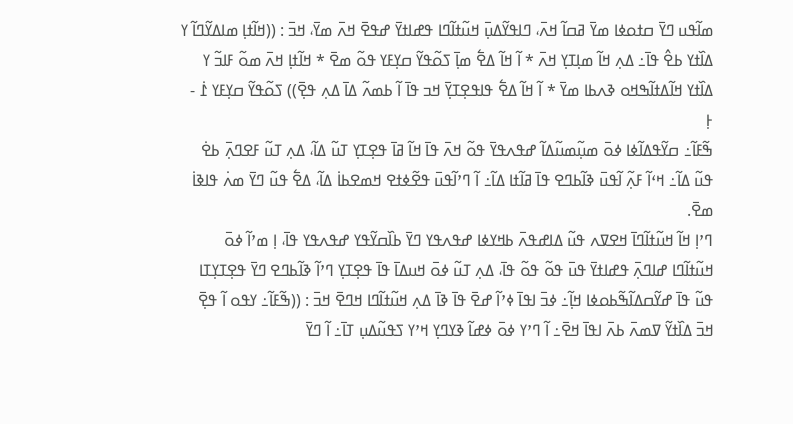ߘߊ߬ߟߎ ߣߌ߫ ߛߙߋߦߊ ߘߌ߫ ߥߛߊ߬ ߞߍ߫، ߣߊߟߌ߬ߡߎ߲߫ ߞߎ߬ߙߊ߬ߣߊ ߟߝߊߙߌ߫ ߝߟߐ߫ ߞߍ߫ ߘߌ߫، ߞߏ߫ : ((ߞߊ߬ߙߊ߲ ߘߊߡߌ߬ߣߊ߬ ߌ ߡߊ߰ߙߌ ߕߐ߮ ߟߊ߫߸ ߡߍ߲ ߞߊ߬ ߘߊ߲ߠߌ߲ ߞߍ߫ * ߊ߬ ߞߊ߬ ߡߐ߱ ߘߊ߲߫ ߖߋ߬ߟߌ߬ ߛߌ߲ߓߌ ߟߋ߬ ߘߐ߫ * ߞߊ߬ߙߊ߲ ߞߍ߫ ߘߋ߬ ߓߊߏ߬ ߌ ߡߊ߰ߙߌ ߞߊ߬ߡߙߊ߬ߒߞߋ ߢߍߕߊ ߘߌ߫ * ߊ߬ ߞߊ߬ ߡߐ߱ ߟߊߟߐ߲ߠߌ߲߫ ߞߏ ߟߊ߫ ߊ߬ ߕߘߍ߬ ߡߊ߫ ߡߍ߲ ߟߐ߲߫)) ߖߋ߬ߟߌ߬ ߛߌ߲ߓߌ ߁߭ - ߅߲
ߒ߬ߓߊ߬߸ ߛߌ߬ߟߡߊ߬ߦߊ ߦߋ߫ ߘߎ߲߬ߘߎ߬ߡߊ߬ ߝߟߍߟߌ߫ ߟߋ߬ ߞߍ߫ ߟߊ߫ ߞߊ߬ ߥߊ߫ ߟߐ߲ߠߌ߲ ߠߎ߬ ߡߊ߬، ߡߍ߲ ߠߎ߬ ߓߐߣߍ߲߫ ߕߐ߭ ߟߎ߬ ߡߊ߬߸ ߞߵߊ߬ ߓߍ߲߬ ߊ߬ߟߎ߫ ߢߊ߬ߕߣߐ ߟߊ߫ ߥߊ߬ߙߊ ߡߊ߬߸ ߊ߬ ߣߴߊ߬ߟߎ߫ ߟߐ߬ߦߙߐ ߞߘߐߕߊ߭ ߡߊ߬، ߡߐ߱ ߟߎ߬ ߣߌ߫ ߘߍ߭ ߟߊߢߊ߭ ߘߐ߫.
ߣߴߊ߲ ߞߊ߬ ߞߎ߬ߙߊ߬ߣߊ߫ ߞߐߜߍ ߟߎ߬ ߡߊߝߟߍ߫ ߕߞߌߦߊ ߝߟߍߟߌ ߣߌ߫ ߕߊ߰ߛߌ߬ߟߌ ߝߟߍߟߌ ߟߊ߫، ߊ߲ ߘߴߊ߬ ߦߋ߫ ߞߎ߬ߙߊ߬ߣߊ ߝߊߣߍ߲߫ ߟߝߊߙߌ߫ ߟߎ߫ ߟߋ߬ ߟߋ߬ ߟߊ߫، ߡߍ߲ ߠߎ߬ ߦߋ߫ ߞߎߡߊ߫ ߟߊ߫ ߟߐ߲ߠߌ߲ ߣߴߊ߬ ߢߊ߬ߕߣߐ ߣߌ߫ ߟߐ߲ߠߌ߲ߠߊ ߟߎ߬ ߟߊ߫ ߝߌ߬ߛߡߊ߬ߒ߬ߕߋߦߊ ߞߊ߲߬߸ ߦߏ߫ ߊߟߊ߫ ߦߴߊ߬ ߝߐ߫ ߟߊ߫ ߢߊ߫ ߡߍ߲ ߞߎ߬ߙߊ߬ߣߊ ߞߣߐ߫ ߞߏ߫ : ((ߒ߬ߓߊ߬߸ ߌߟߋ ߊ߬ ߟߐ߲߫ ߞߏ߫ ߡߊ߰ߙߌ߬ ߜߘߍ߫ ߕߍ߫ ߊߟߊ߫ ߞߐ߫߸ ߊ߬ ߣߴߌ ߦߋ߫ ߦߝߊ߬ ߢߌߣߌ߲ ߞߴߌ ߖߟߎ߬ߡߎ߲ ߠߊ߫߸ ߊ߬ ߣߌ߫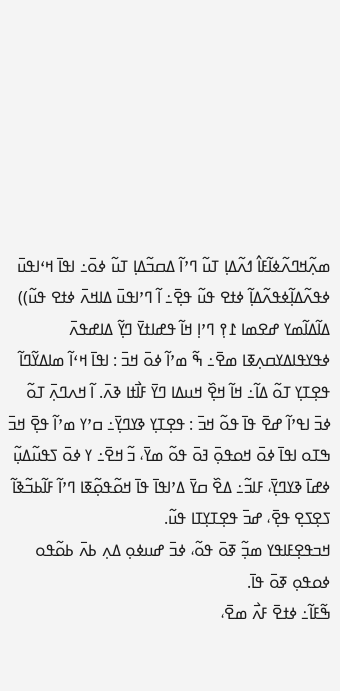ߘߍ߲߬ߞߣߍ߬ߦߊ߬ߓߊ߮ ߗߍ߬ߡߊ߲ ߠߎ߬ ߣߴߊ߬ ߡߛߏ߬ߡߊ߲ ߠߎ߬ ߦߋ߫߸ ߊߟߊ߫ ߞߵߊߟߎ߫ ߦߟߍ߬ߡߊ߲߬ߦߟߍ߬ߡߊ߲߬ ߦߙߐ ߟߎ߬ ߟߐ߲߫߸ ߊ߬ ߣߴߊߟߎ߫ ߡߊߞߍ߫ ߦߙߐ ߟߎ߬)) ߡߊ߬ߡߊ߬ߘߌ ߝߐߘߊ ߁߉߲ ߣߴߊ߲ ߞߊ߬ ߟߝߊߙߌ߫ ߣߌ߲߬ ߡߊߝߟߍ߫ ߦߟߌߟߊߡߌߛߍ߲ߧߊ ߘߐ߫߸ ߒ߬ ߘߴߊ߬ ߦߋ߫ ߞߏ߫ : ߊߟߊ߫ ߞߵߊ߬ ߘߊߡߌ߬ߣߊ߬ ߟߐ߲ߠߌ߲ ߠߋ߬ ߡߊ߬߸ ߞߊ߬ ߞߐ߲߰ ߞߎߡߊ ߣߌ߫ ߓߊ߯ߙߊ ߢߍ߫. ߊ߬ ߞߍߣߍ߲߫ ߠߋ߬ ߦߏ߫ ߊߟߴߊ߬ ߝߐ߫ ߟߊ߫ ߟߋ߬ ߞߏ߫ : ߟߐ߲ߠߌ߲ ߢߌߣߌ߲߫߸ ߛߴߌ ߘߴߊ߬ ߟߐ߲߫ ߞߏ߫ ߒߠߋ ߊߟߊ߫ ߦߋ߫ ߞߋߟߋ߲߫ ߔߋ߫ ߟߋ߬ ߘߌ߫، ߏ߬ ߞߐ߫߸ ߌ ߦߋ߫ ߖߟߎ߬ߡߎ߲߬ ߦߝߊ߫ ߢߌߣߌ߲߫، ߓߊߏ߬߸ ߡߐ߰ ߛߌ߫ ߡߴߊߟߊ߫ ߟߊ߫ ߞߋ߬ߟߋ߲߬ߧߊ ߣߴߊ߬ ߓߊ߬ߕߏ߬ߢߊ߬ ߖߐ߲ߖߐ߲ ߟߐ߲߫، ߝߏ߫ ߟߐ߲ߠߌ߲ߠߊ ߟߎ߬.
ߞߏߟߐ߲ߓߊߟߌ ߘߏ߲߬ ߧߋ߫ ߟߋ߬، ߦߏ߫ ߝߎߦߋ߲ ߡߍ߲ ߕߍ߫ ߕߋ߬ߟߋ ߦߋߟߋ߲ ߧߋ߫ ߟߊ߫.
ߒ߬ߓߊ߬߸ ߦߙߐ߫ ߓߍ߯ ߘߐ߫،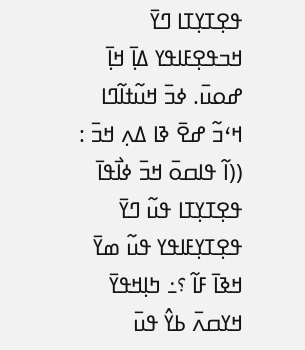ߟߐ߲ߠߌ߲ߠߊ ߣߌ߫ ߞߏߟߐ߲ߓߊߟߌ ߡߊ߲߫ ߞߊ߲߫ ߝߋߎ߫. ߦߏ߫ ߞߎ߬ߙߊ߬ߣߊ ߞߵߏ߬ ߝߐ߫ ߢߊ ߡߍ߲ ߞߏ߫ : ((ߊ߬ ߟߊߛߋ߫ ߞߏ߫ ߦߊ߯ߟߊ߫ ߟߐ߲ߠߌ߲ߠߊ ߟߎ߬ ߣߌ߫ ߟߐ߲ߠߌ߲ߓߊߟߌ ߟߎ߬ ߘߌ߫ ߞߢߊ߫ ߓߊ߬ ؟߸ ߤߊ߲ߞߟߌ߫ ߞߌߛߍ߫ ߕߌ߮ ߟߎ߫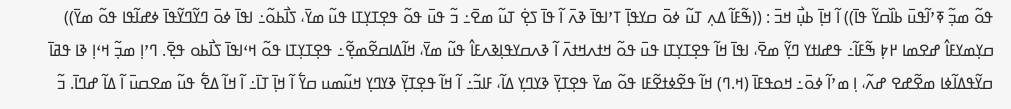ߟߋ߬ ߘߏ߲߬ ߧߴߊ߬ߟߎ߫ ߕߊ߰ߛߌ߬ ߟߊ߫)) ߊ߬ ߞߊ߲߫ ߕߎ߲߯ ߞߏ߫ : ((ߒ߬ߓߊ߬ ߡߍ߲ ߠߎ߬ ߦߋ߫ ߛߌߟߊ߲߫ ߠߴߊߟߊ߫ ߢߍ߫ ߊ߬ ߟߊ߫ ߖߐ߲߭ ߠߎ߬ ߘߐ߫߸ ߏ߬ ߟߎ߫ ߟߋ߬ ߟߐ߲ߠߌ߲ߠߊ ߟߎ߬ ߘߌ߫، ߖߊ߯ߕߋ߬߸ ߊߟߊ߫ ߦߋ߫ ߣߌ߬ߣߌ߬ߟߊ߫ ߦߝߊ߬ߟߊ ߟߋ߬ ߘߌ߫)) ߛߌ߲ߘߌߓߊ߮ ߝߐߘߊ ߂߈߲ ߒ߬ߓߊ߬߸ ߟߝߊߙߌ ߣߌ߲߬ ߘߐ߫، ߊߟߊ߫ ߞߊ߬ ߟߐ߲ߠߌ߲ߠߊ ߟߎ߫ ߟߋ߬ ߞߙߍߞߙߍ߫ ߊ߬ ߢߍߛߌߟߊ߲ߢߍߓߊ߮ ߟߎ߬ ߘߌ߫، ߞߊ߬ߡߊߛߐ߬ߘߐ߲߬߸ ߟߐ߲ߠߌ߲ߠߊ ߟߋ߬ ߞߵߊߟߊ߫ ߖߊ߯ߕߋ ߟߐ߲߫. ߣߴߊ߲ ߘߏ߲߬ ߞߵߊ߲ ߢߊ ߟߥߊ߫ ߛߌ߬ߟߡߊ߬ߦߊ ߘߐ߬ߝߐ ߝߍ߬، ߊ߲ ߘߴߊ߬ ߦߋ߫߸ ߞߋߟߓߊ߫ (ߞ.ߣ) ߞߊ߬ ߟߐ߬ߦߙߐ߬ߓߊ ߟߋ߬ ߘߌ߫ ߟߐ߲ߠߌ߲߫ ߢߌߣߌ߲ ߡߊ߬، ߓߊߏ߬߸ ߊ߬ ߞߊ߬ ߟߐ߲ߠߌ߲߫ ߢߌߣߌ߲ ߞߎ߬ߘߎ ߛߌ߱ ߊ߬ ߞߊ߲߫ ߠߊ߫߸ ߊ߬ ߞߊ߬ ߡߐ߱ ߟߎ߬ ߘߐߛߎ߫ ߊ߬ ߡߊ߬ ߝߣߊ߫. ߏ߬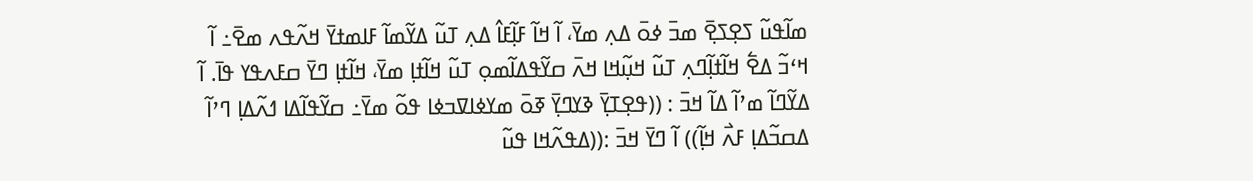ߘߊ߬ߟߎ߬ ߖߐ߲ߖߐ߲߫ ߘߏ߫ ߦߋ߫ ߡߍ߲ ߘߌ߫، ߊ߬ ߞߊ߬ ߓߊ߲߬ߓߊ߮ ߡߍ߲ ߠߎ߬ ߡߌ߬ߘߊ߬ ߓߊߘߙߌ߫ ߞߍ߬ߟߍ ߘߐ߫߸ ߊ߬ ߞߵߏ߬ ߡߐ߱ ߞߊ߬ߙߊ߲߬ߣߍ߲ ߠߎ߬ ߞߎ߲߬ߞߊ ߞߍ߫ ߛߌ߬ߟߡߊ߬ߘߋ߲ ߠߎ߬ ߞߊ߬ߙߊ߲ ߘߌ߫، ߞߊ߬ߙߊ߲ ߣߌ߫ ߛߓߍߟߌ ߟߊ߫. ߊ߬ ߡߌ߬ߣߊ߬ ߘߴߊ߬ ߡߊ߬ ߞߏ߫ : ((ߟߐ߲ߠߌ߲߫ ߢߌߣߌ߲߫ ߧߋ߫ ߘߌߦߊߜߏߦߊ ߟߋ߬ ߘߌ߫߸ ߛߌ߬ߟߊ߬ߡߊ ߗߍ߬ߡߊ߲ ߣߴߊ߬ ߡߛߏ߬ߡߊ߲ ߓߍ߯ ߞߊ߲߬)) ߊ߬ ߣߌ߫ ߞߏ߫ :((ߡߟߍ߬ߞߊ ߟߎ߬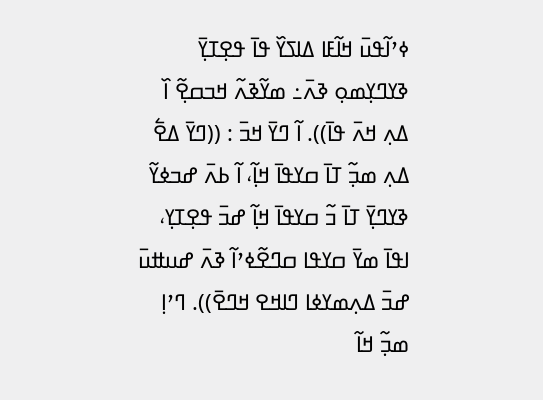ߦߴߊ߬ߟߎ߫ ߞߊ߬ߓߊ ߡߊߖߌ߰ ߟߊ߫ ߟߐ߲ߠߌ߲߫ ߢߌߣߌ߲ߘߋ߲ ߢߍ߫߸ ߘߌ߬ߢߍ߬ ߞߏߛߐ߲߬ ߊ߰ ߡߍ߲ ߞߍ߫ ߟߊ߫)). ߊ߬ ߣߌ߫ ߞߏ߫ : ((ߣߌ߫ ߡߐ߱ ߡߍ߲ ߘߏ߲߬ ߠߊ߫ ߛߌߟߊ߫ ߞߊ߲߬، ߊ߬ ߕߍ߫ ߝߏߦߌ߬ ߢߌߣߌ߲߫ ߠߊ߫ ߏ߬ ߛߌߟߊ߫ ߞߊ߲߬ ߝߏ߫ ߟߐ߲ߠߌ߲، ߊߟߊ߫ ߘߌ߫ ߛߌߟߊ ߛߣߐ߬ߦߴߊ߬ ߢߍ߫ ߝߎߚߎ߫ ߝߏ߫ ߡߍ߲ߘߌߦߊ ߣߊߞߐ ߞߣߐ߫)). ߣߴߊ߲ ߘߏ߲߬ ߞߊ߬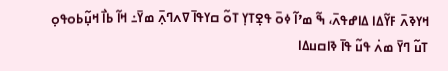ߞߌߢߍ߫ ߓߌ߬ߡߊ ߡߊߝߟߍ߫، ߒ߬ ߘߴߊ߬ ߦߋ߫ ߟߐ߲ߠߌ߲ ߠߋ߬ ߛߌߟߊ߫ ߜߍߣߍ߲߫ ߘߌ߫߸ ߞߊ߬ ߕߊ߯ ߞߎ߲߬ߕߋߟߋ߲ ߠߎ߬ ߣߌ߫ ߘߍ߭ ߟߎ߬ ߟߊ߫ ߢߊߛߎߡߊ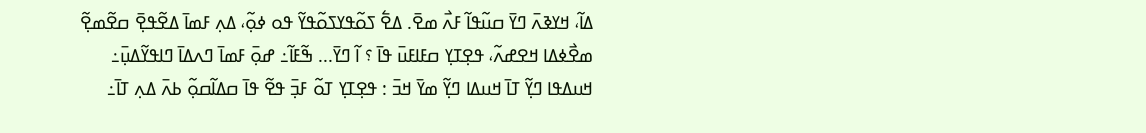ߡߊ߬، ߞߌߢߍ߫ ߣߌ߫ ߛߎ߬ߟߊ߬ ߓߍ߯ ߘߐ߫. ߡߐ߱ ߖߋ߬ߟߌߖߋ߬ߟߌ߬ ߟߋ ߦߋ߲߬، ߡߍ߲ ߓߘߊ߫ ߡߐ߬ߟߐ߲߫ ߛߐ߬ߘߐ߲߬ ߘߐ߯ߦߡߊ ߞߐߝߍ߬، ߟߐ߲ߠߌ߲ ߛߓߊߓߎ߫ ߟߊ߫ ؟ ߊ߬ ߣߌ߫... ߒ߬ߓߊ߬߸ ߝߋ߲߫ ߓߘߊ߫ ߣߍߡߊ߫ ߣߊߟߌ߬ߡߎ߲߫߸ ߞߎߡߟߊ ߣߌ߲߬ ߠߊ߫ ߞߎߡߊ ߣߌ߲߬ ߘߌ߫ ߞߏ߫ : ߟߐ߲ߠߌ߲ ߠߋ߬ ߓߏ߲߫ ߟߐ߬ ߟߊ߫ ߛߡߊ߬ߛߋ߲߬ ߕߍ߫ ߡߍ߲ ߠߊ߫߸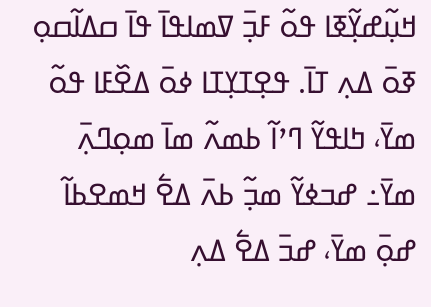ߞߎ߲߬ߝߌ߲߬ߧߊ ߟߋ߬ ߓߏ߲߫ ߜߘߊߟߊ߫ ߟߊ߫ ߛߡߊ߬ߛߋ߲ ߧߋ߫ ߡߍ߲ ߠߊ߫. ߟߐ߲ߠߌ߲ߠߊ ߦߋ߫ ߡߐ߰ߓߊ ߟߋ߬ ߘߌ߫، ߤߊߟߌ߬ ߣߴߊ߬ ߕߘߍ߬ ߘߊ߫ ߘߋ߲ߣߍ߲߫ ߘߌ߫߸ ߝߏߦߌ߬ ߘߏ߲߬ ߕߍ߫ ߡߐ߱ ߞߘߐߕߊ߬ ߝߋ߲߫ ߘߌ߫، ߝߏ߫ ߡߐ߱ ߡߍ߲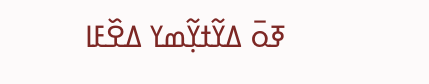ߧߋ߫ ߡߌ߬ߙߌ߲߬ߘߌ ߡߐ߰ߓߊ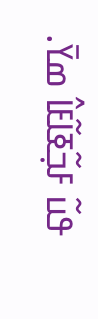ߟߎ߬ ߓߏ߲߬ߧߊ߬ߓߊ߮ ߘߌ߫.